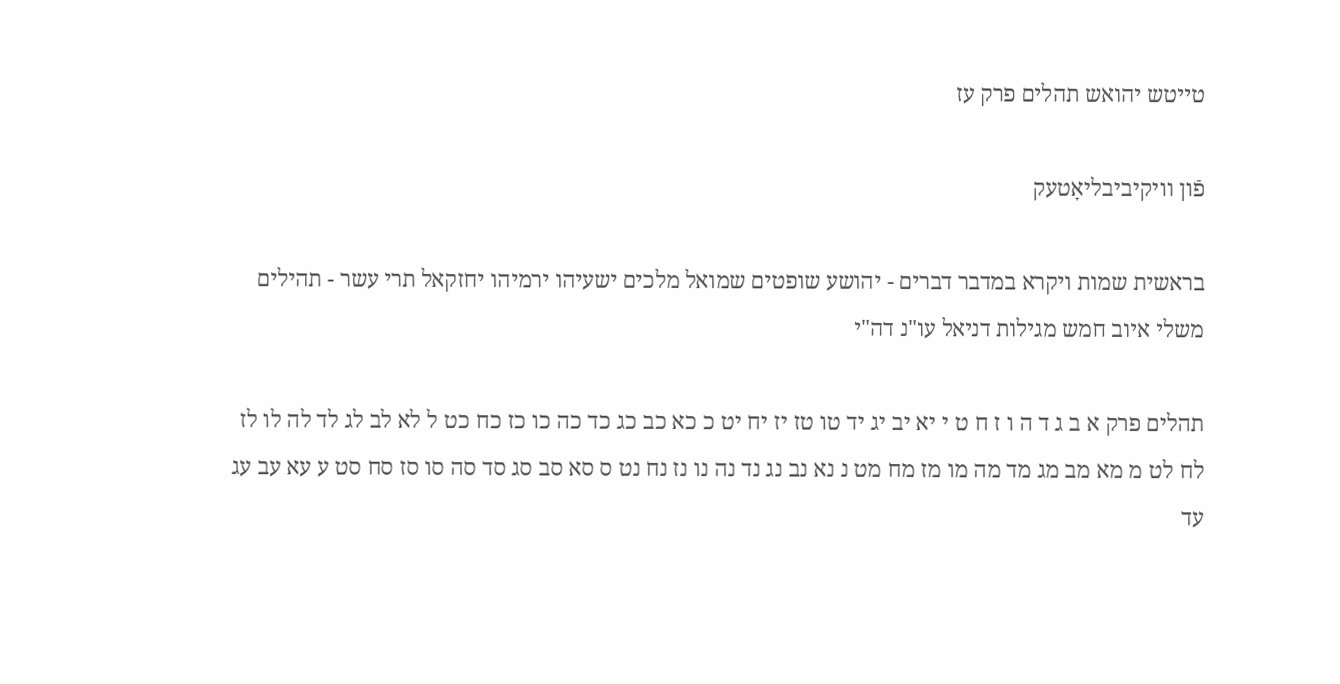טייטש יהואש תהלים פרק עז

פֿון װיקיביבליאָטעק

בראשית שמות ויקרא במדבר דברים - יהושע שופטים שמואל מלכים ישעיהו ירמיהו יחזקאל תרי עשר - תהילים משלי איוב חמש מגילות דניאל עו"נ דה"י

תהלים פרק א ב ג ד ה ו ז ח ט י יא יב יג יד טו טז יז יח יט כ כא כב כג כד כה כו כז כח כט ל לא לב לג לד לה לו לז לח לט מ מא מב מג מד מה מו מז מח מט נ נא נב נג נד נה נו נז נח נט ס סא סב סג סד סה סו סז סח סט ע עא עב עג עד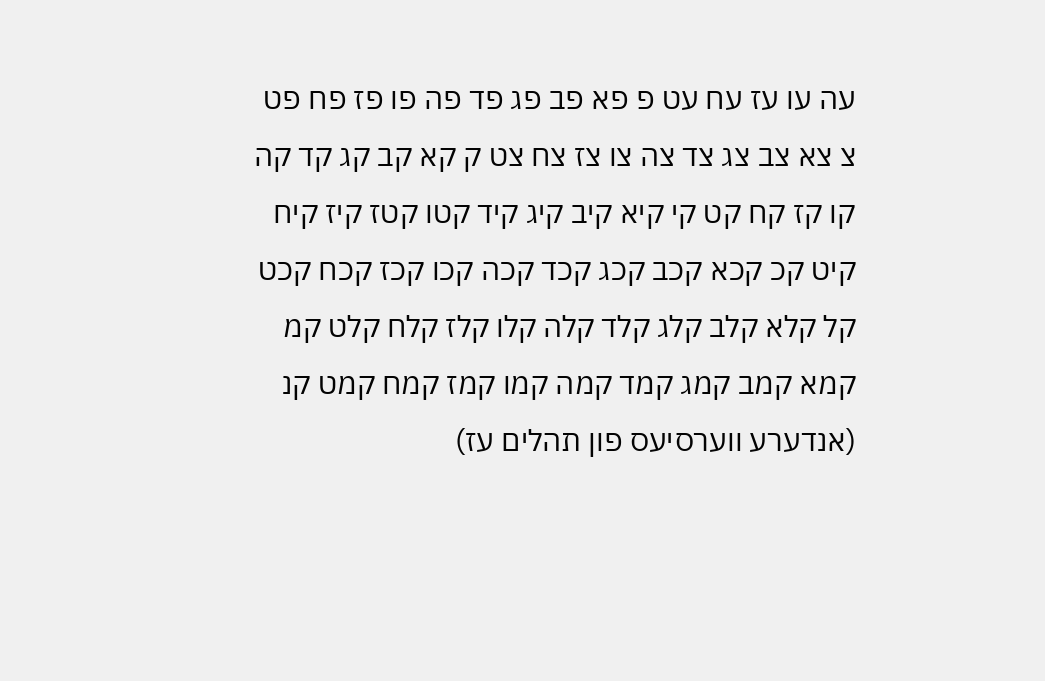עה עו עז עח עט פ פא פב פג פד פה פו פז פח פט צ צא צב צג צד צה צו צז צח צט ק קא קב קג קד קה קו קז קח קט קי קיא קיב קיג קיד קטו קטז קיז קיח קיט קכ קכא קכב קכג קכד קכה קכו קכז קכח קכט קל קלא קלב קלג קלד קלה קלו קלז קלח קלט קמ קמא קמב קמג קמד קמה קמו קמז קמח קמט קנ       (אנדערע ווערסיעס פון תהלים עז)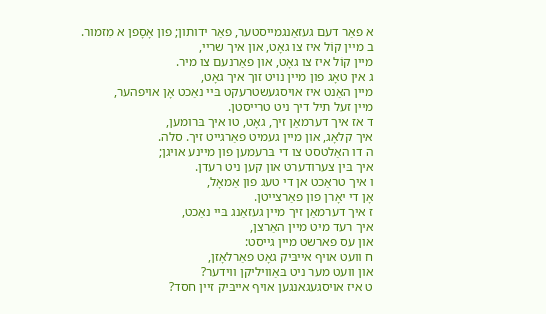א פאַר דעם געזאַנגמייסטער, פאַר ידותון; פון אָסָפן א מִזמור.
ב מיין קוֹל איז צו גאָט, און איך שריי,
מיין קוֹל איז צו גאָט, און פאַרנעם צו מיר.
ג אין טאָג פון מיין נויט זוך איך גאָט,
מיין האַנט איז אויסגעשטרעקט בּיי נאַכט אָן אויפהער,
מיין זעל תיל דיך ניט טרייסטן.
ד אז איך דערמאַן זיך, גאָט, טו איך בּרומען,
איך קלאָג, און מיין געמיט פאַרגייט זיך. סלה.
ה דו האַלטסט צו די בּרעמען פון מיינע אויגן;
איך בּין צערודערט און קען ניט רעדן.
ו איך טראַכט אן די טעג פון אַמאָל,
אָן די יאָרן פון פאַרצייטן.
ז איך דערמאַן זיך מיין געזאַנג בּיי נאַכט,
איך רעד מיט מיין האַרצן,
און עס פארשט מיין גייסט:
ח וועט אויף אייבּיק גאָט פאַרלאָזן,
און וועט מער ניט בּאַוויליקן ווידער?
ט איז אויסגעגאנגען אויף אייבּיק זיין חסד?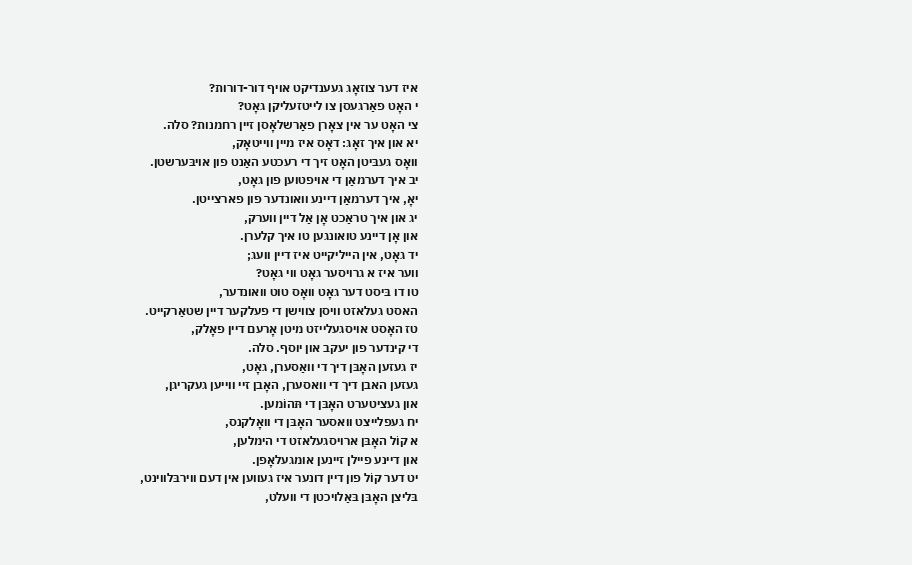איז דער צוזאָג געענדיקט אויף דור-דורות?
י האָט פאַרגעסן צו לייטזעליקן גאָט?
צי האָט ער אין צאָרן פאַרשלאָסן זיין רחמנות? סלה.
יא און איך זאָג: דאָס איז מיין ווייטאָק,
וואָס געבּיטן האָט זיך די רעכטע האַנט פון אויבּערשטן.
יב איך דערמאַן די אויפטוען פון גאָט,
יאָ, איך דערמאַן דיינע וואונדער פון פארצייטן.
יג און איך טראַכט אָן אַל דיין ווערק,
און אָן דיינע טואונגען טו איך קלערן.
יד גאָט, אין הייליקייט איז דיין וועג;
ווער איז א גרויסער גאָט ווי גאָט?
טו דו בּיסט דער גאָט וואָס טוט וואונדער,
האסט געלאזט וויסן צווישן די פעלקער דיין שטאַרקייט.
טז האָסט אויסגעלייזט מיטן אָרעם דיין פאָלק,
די קינדער פון יעקב און יוסף. סלה.
יז געזען האָבּן דיך די וואַסערן, גאָט,
געזען האבן דיך די וואסערן, האָבן זיי ווייען געקריגן,
און געציטערט האָבּן די תּהוֹמען.
יח געפלייצט וואסער האָבּן די וואָלקנס,
א קוֹל האָבּן ארויסגעלאזט די הימלען,
און דיינע פיילן זיינען אומגעלאָפן.
יט דער קוֹל פון דיין דונער איז געווען אין דעם ווירבּלווינט,
בּליצן האָבּן בּאַלויכטן די וועלט,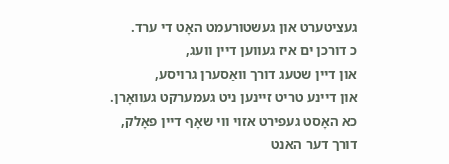געציטערט און געשטורעמט האָט די ערד.
כ דורכן ים איז געווען דיין וועג,
און דיין שטעג דורך וואַסערן גרויסע,
און דיינע טריט זיינען ניט געמערקט געוואָרן.
כא האָסט געפירט אזוי ווי שאָף דיין פאָלק,
דורך דער האנט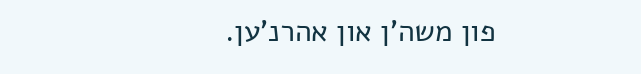פון משה'ן און אהרנ'ען.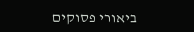ביאורי פסוקים